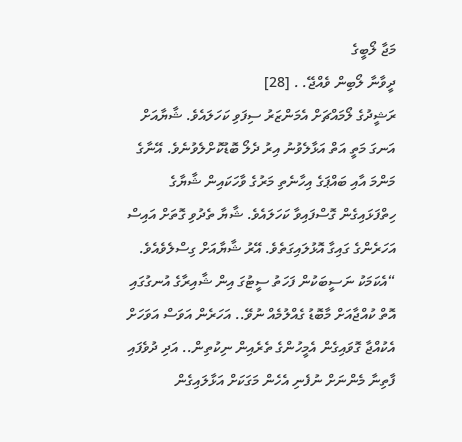މަޖާ ލޯބީގެ
ދީވާނާ ލޯބިން ވެއްޖޭ. . [28]
ރަޝީދުގެ ލޯމައްޗަށް އެމަންޒަރު ސިފަވި ކަހަލައެވެ. ޝާޔާއަށް އަނގަ މަތީ އަތް އަޅާލެވުނު އިރު ދެލޯ ބޮޑުކޮށްލެވުނެވެ. އޭނާގެ މަންމަ އާއި ބައްޕަގެ އިހާނެތި މަރުގެ ވާހަކައިން ޝާޔާގެ ހިތްފަޅައިގެން ގޮސްފައިވާ ކަހަލައެވެ. ޝާޔާ ތެދުވި ގޮތަށް އައިސް އަހަރެންގެ ގައިގާ އޮޅުލައިގަތެވެ. އޭރު ޝާޔާއަށް ގިސްލެވެއެވެ.
“އެކަމަކު ނަސީބަކުން ފަހަތު ސީޓުގަ އިން ޝާއިރާގެ އުނގުގައި އޮތް ކުއްޖާއަށް މާބޮޑު ގެއްލުމެއް ނުވޭ.. އަހަރެން އަވަސް އަވަހަށް އެކުއްޖާ ގޮވައިގެން އެމީހުންގެ ތެރެއިން ނިކުތިން.. އަދި ދުވެފައި ފާތިނާ މެންނަށް ނުފެނި އެހެން މަގަކަށް އަޅާލައިގެން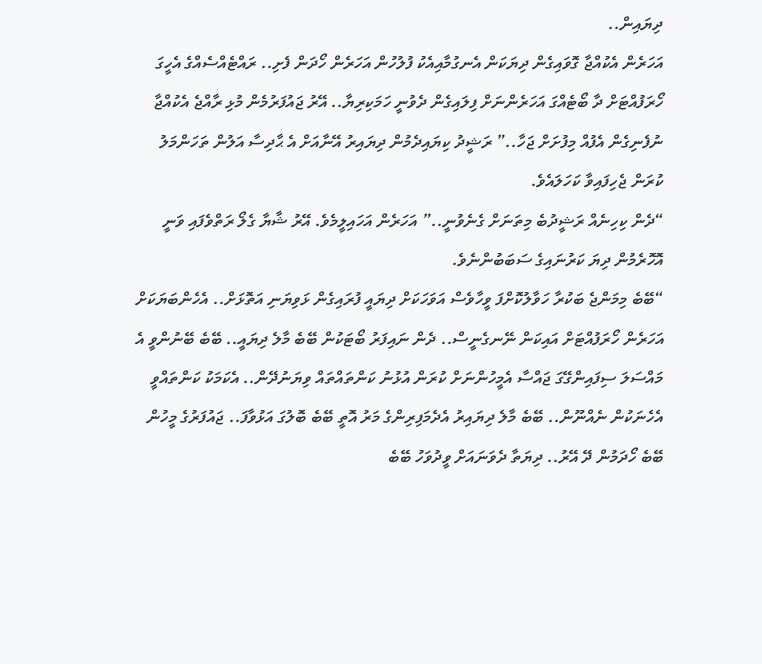ދިޔައިން..
އަހަރެން އެކުއްޖާ ގޮވައިގެން ދިޔަކަން އެނގުމާއިއެކު ފުލުހުން އަހަރެން ހޯދަން ފެށި.. ރައްޓެއްސެއްގެ އެހީގަ ހޯރަފުއްޓަށް ދާ ބޯޓެއްގަ އަހަރެންނަށް ފިލައިގެން ދެވުނީ ހަމަކިރިޔާ.. އޭރު ޖައުފަރުމެން މުޅި ރާއްޖެ އެކުއްޖާ ނުފެނިގެން އެފުއް މިފުށަށް ޖަހާ..” ރަޝީދު ކިޔައިދެމުން ދިޔައިރު އޭނާއަށް އެ ޙާދިސާ އަލުން ތަހަންމަލު ކުރަން ޖެހިފައިވާ ކަހަލައެވެ.
“ދެން ކިހިނެއް ރަޝީދުބެ މިތަނަށް ގެނެވުނީ..” އަހަރެން އަހައިލީމެވެ. އޭރު ޝާޔާ ގެލޯ ރަތްވެފައި ވަނީ އޮހޮރެމުން ދިޔަ ކަރުނައިގެ ސަބަބުންނެވެ.
“ބޭބެ މިމަންޖެ ބަކުރާ ހަވާލުކޮށްފަ ވީހާވެސް އަވަހަކަށް ދިޔައީ ފުރައިގެން ޅަވިޔަނި އަތޮޅަށް.. އެހެންބަޔަކަށް އަހަރެން ހޯރަފުއްޓަށް އައިކަން ނޭނގެނީސް.. ދެން ނައިފަރު ބޯޓަކުން ބޭބެ މާލެ ދިޔައީ.. ބޭބެ ބޭނުންވީ އެ މައްސަލަ ސިފައިންގޭގަ ޖައްސާ އެމީހުންނަށް ކުރަން އުޅުނު ކަންތައްތައް ވިޔަނުދޭން.. އެކަމަކު ކަންތައްވީ އެހެނަކުން ނެއްނޫން.. ބޭބެ މާލެ ދިޔައިރު އެދެމަފިރިންގެ މަރު އޮތީ ބޭބެ ބޮލުގަ އަޅުވާފަ.. ޖައުފަރުގެ މީހުން ބޭބެ ހޯދަމުން ދޭ އޭރު.. ދިޔަތާ ދެވަނައަށް ވީދުވަހު ބޭބެ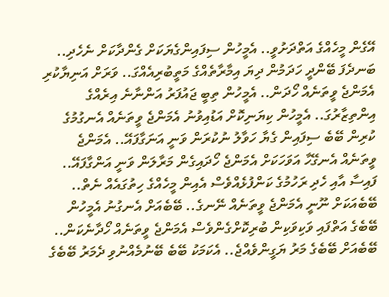އޭގެން މީހެއްގެ އަތްދަށުވީ.. އެމީހުން ސިފައިންގެޔަކަށް ގެންދާކަށް ނެހެދި.. ބަނދެފަ ބޭންދީ ހަދަމުން ދިޔަ އިމާރާތެއްގެ މަތީބުރިއެއްގަ.. ވަރަށް އަނިޔާކުރި އެމަންޖެ ވީތަނެއް ހޯދަން.. އެމީހުން ތިބީ ޖައުފަރު އަންނާނެ އިރެއްގެ އިންތިޒާރުގަ.. އެމީހުން ކިޔަނިކޮށް އަޑުއިވުނު އެމަންޖެ ވީތަނެއް އެނގުމުގެ ކުރިން ބޭބެ ސިފައިން ގެޔާ ހަވާލު ނުކުރަން ވަނީ އަނަގާފައޭ.. އެމަންޖެ ވީތަނެއް އެނގޭހާ އަވަހަކަށް އެމަންޖެ ހޯދައިގެން މަރާލަން ވަނީ އަންގާފައޭ.. ފައިސާ އާއި ހެދި ރަހުމުގެ ކަންފުޅެއްވެސް އެއިން މީހެއްގެ ހިތުގައެއް ނެތް.. ބޭބެއަކަށް ނޫނީ އެމަންޖެ ވީތަނެއް ނޭނގެ.. ބޭބެއަށް އެނގުނު އެމީހުން ބޭބެގެ އަތްފައި ވަކިވަކިން ބުރިކޮށްގެންވެސް އެމަންޖެ ވީތަނެއް ހޯދާނެކަން.. ބޭބެއަށް ބޭބެގެ މަރު ޔަގީންވެއްޖެ.. އެކަމަކު ބޭބެ ބޭނުމެއްނުވި ދެމަރު ބޭބެގެ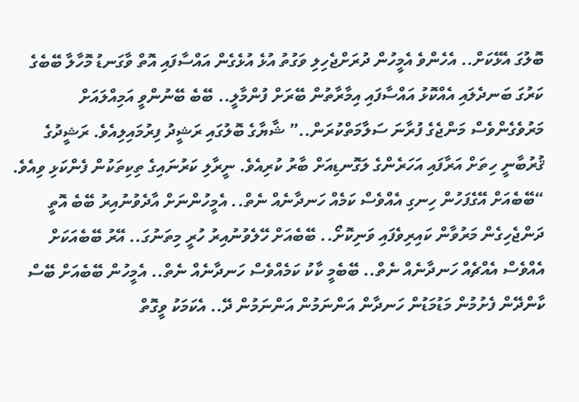ބޮލުގަ އެޅޭކަށް.. އެހެންވެ އެމީހުން ދުރަށްޖެހިލި ވަގުތު އުޅެ އުޅެގެން އައްސާފައި އޮތް ވާގަނޑު މޮހާލާ ބޭބެގެ ކަރުގަ ބަނދެލައި އެއްކޮޅު އައްސާފައި އިމާރާތުން ބޭރަށް ފުންމާލީ.. ބޭބެ ބޭނުންވީ އަމިއްލައަށް މަރުވެގެންވެސް މަންޖެގެ ފުރާނަ ސަލާމަތްކުރަން..” ޝާޔާގެ ބޮލުގައި ރަޝީދު ފިރުމައިލިއެވެ. ރަޝީދުގެ ޤުރުބާނީ ހިތަށް އަރާފައި އަހަރެންގެ ލަގޮނޑިއަށް ބާރު ކުރިއެވެ. ނީރާލި ކަރުނައިގެ ތިކިތަކުން ފެންކަޅި ވިއެވެ.
“ބޭބެއަށް އޭގެފަހުން ހިނގި އެއްވެސް ކަމެއް ހަނދާނެއް ނެތް.. އެމީހުންނަށް އާދެވުނުއިރު ބޭބެ އޮތީ ދަންޖެހިގެން މަރުވާން ކައިރިވެފައި ވަނިކޮށޯ.. ބޭބެއަށް ހޭލެވުނުއިރު ހުރީ މިތަނުގަ.. އޭރު ބޭބެއަކަށް އެއްވެސް އެއްޗެއް ހަނދާނެއް ނެތް.. ބޭބެމީ ކާކު ކަމެއްވެސް ހަނދާނެއް ނެތް.. އެމީހުން ބޭބެއަށް ބޭސް ކާންދޭން ފެށުމުން މަޑުމަޑުން ހަނދާން އަންނަމުން އަންނަމުން ދޭ.. އެކަމަކު ވީގޮތް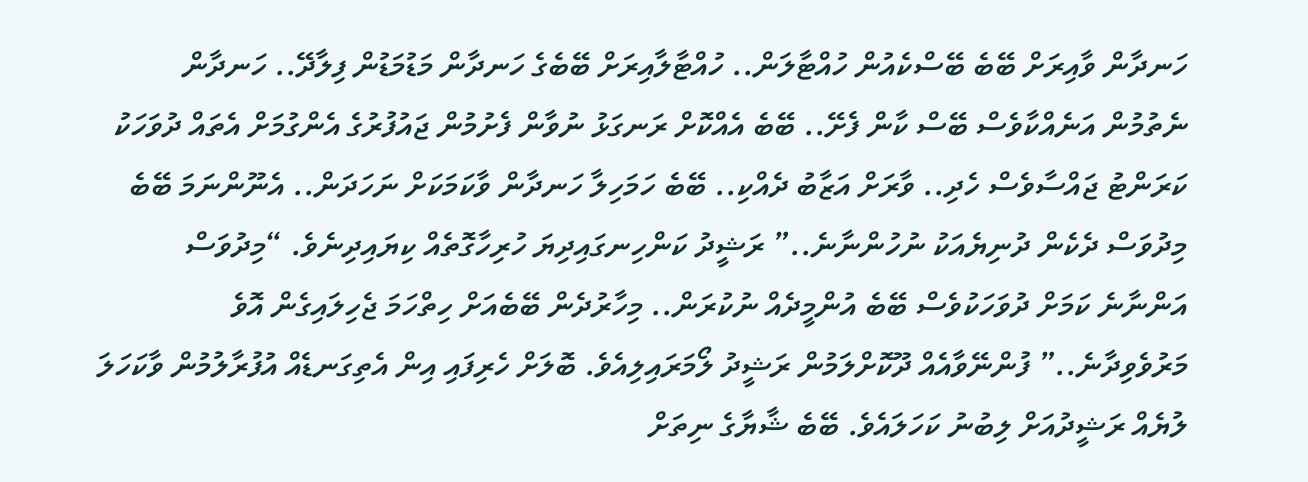ހަނދާން ވާއިރަށް ބޭބެ ބޭސްކެއުން ހުއްޓާލަން.. ހުއްޓާލާއިރަށް ބޭބެގެ ހަނދާން މަޑުމަޑުން ފިލާދޭ.. ހަނދާން ނެތުމުން އަނެއްކާވެސް ބޭސް ކާން ފެށޭ.. ބޭބެ އެއްކޮށް ރަނގަޅު ނުވާން ފެށުމުން ޖައުފުރުގެ އެންގުމަށް އެތައް ދުވަހަކު ކަރަންޓު ޖައްސާވެސް ހެދި.. ވާރަށް އަޒާބު ދެއްކި.. ބޭބެ ހަމަހިލާ ހަނދާން ވާކަމަކަށް ނަހަދަން.. އެނޫންނަމަ ބޭބެ މިދުވަސް ދެކެން ދުނިޔެއަކު ނުހުންނާނެ..” ރަޝީދު ކަންހިނގައިދިޔަ ހުރިހާގޮތެއް ކިޔައިދިނެވެ. “މިދުވަސް އަންނާނެ ކަމަށް ދުވަހަކުވެސް ބޭބެ އުންމީދެއް ނުކުރަން.. މިހާރުދެން ބޭބެއަށް ހިތްހަމަ ޖެހިލައިގެން އޮވެ މަރުވެވިދާނެ..” ފުންނޭވާއެއް ދޫކޮށްލަމުން ރަޝީދު ލޯމަރައިލިއެވެ. ބޮލަށް ހެރިފައި އިން އެތިގަނޑެއް އުފުރާލުމުން ވާކަހަލަ ލުޔެއް ރަޝީދުއަށް ލިބުނު ކަހަލައެވެ. ބޭބެ ޝާޔާގެ ނިތަށް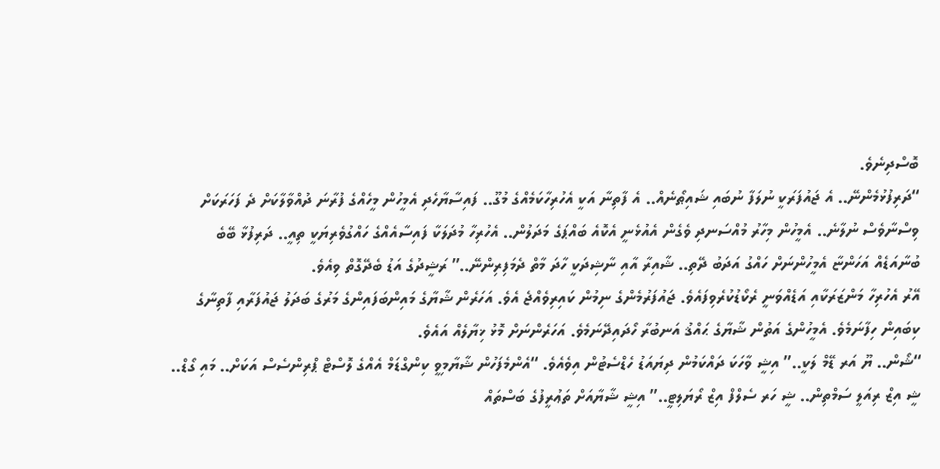ބޮސްދިނެވެ.
“ދަރިފުޅުމެންނޭ.. އެ ޖައުފަރަކީ ނުލަފާ ނުބައި ޝައިޠޯނެއް.. އެ ފާތިނާ އަކީ އެހުރިހާކަމެއްގެ މުގޫ.. ފައިސާޔާހެދި އެމީހުން މީހެއްގެ ފުރާނަ ދުއްވާލާކަށް ދެ ފަހަރަކަށް ވިސްނާވެސް ނުލާނެ.. އެމީހުން މިހާރު މުއްސަނދި ވެގެން އެއުޅެނީ އެކޮއެ ބައްޕަގެ މަދަލުން.. އެހުރިހާ މުދަލަކާ ފައިސާއެއްގެ ހައްގުވެރިޔަކީ ތިއީ.. ދަރިފުޅާ ބޭބެ ބުނާއަޑެއް އަހަންޏާ އެމީހުންނަށް ހައްގު އަދަބު ދޭތި.. ޝާއިރާ އާއި ނާޝިދަކީ ހާދަ މާތް ދެމަފިރިންނޭ..” ރަޝީދުގެ އަޑު ބެދޭގޮތް ވިއެވެ.
އޭރު އެހުރިހާ މަންޒަރަކާއި އަޑެއްވަނީ ރެކޯޑުކުރެވިފައެވެ. ޖައުފަރުމެންގެ ނިމުން ކައިރިވެއްޖެ އެވެ. އަހަރެން ޝާޔާގެ މައިންބަފައިންގެ މަރުގެ ބަދަލު ޖައުފަރާއި ފާތިނާގެ ކިބައިން ހިފާނަމެވެ. އެމީހުންގެ އަތުން ޝާޔާގެ ޙައްޤު އަނބުރާ ހޯދައިދޭނަމެވެ. އަހަރެންނަށް މޮޅު ޚިޔާލެއް އައެވެ.
“ޝޯން.. ޔޫ އަރ ޑޭމް ލަކީ..” އިޝީ ވާހަކަ ދައްކަމުން ދިޔައަޑު ހެޑްސެޓުން އިވެއެވެ. “އެންމެފަހުން ޝާޔާމިވީ ކިންގްޑަމް އެއްގެ ލޮސްޓް ޕްރިންސެސް އަކަށް.. މައި ގޯޑް.. ޝީ އިޒް ރިއަލީ ސަމްތިން.. ޝީ ހަރ ސެލްފް އިޒް ރޯޔަލިޓީ..” އިޝީ ޝާޔާއަށް ތަޢުރީފުގެ ބަސްތައް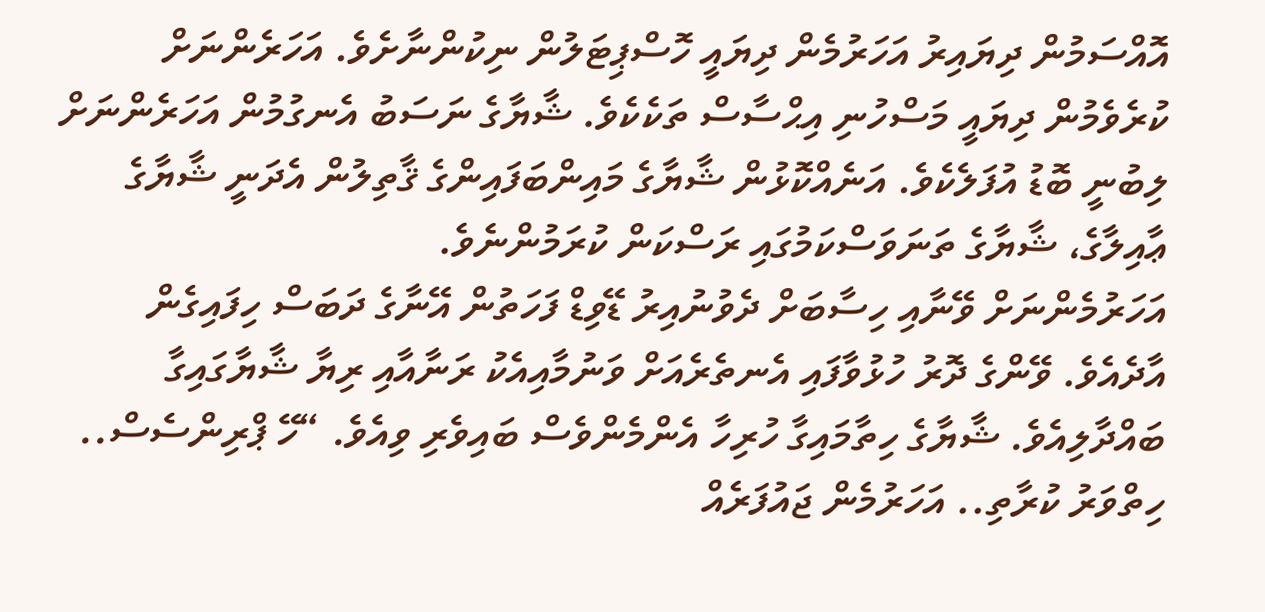އޮއްސަމުން ދިޔައިރު އަހަރުމެން ދިޔައީ ހޮސްޕިޓަލުން ނިކުންނާށެވެ. އަހަރެންނަށް ކުރެވެމުން ދިޔައީ މަސްހުނި އިޙްސާސް ތަކެކެވެ. ޝާޔާގެ ނަސަބު އެނގުމުން އަހަރެންނަށް ލިބުނީ ބޮޑު އުފަލެކެވެ. އަނެއްކޮޅުން ޝާޔާގެ މައިންބަފައިންގެ ޤާތިލުން އެދަނީ ޝާޔާގެ ޢާއިލާގެ، ޝާޔާގެ ތަނަވަސްކަމުގައި ރަސްކަން ކުރަމުންނެވެ.
އަހަރުމެންނަށް ވޭނާއި ހިސާބަށް ދެވުނުއިރު ޑޭވިޑް ފަހަތުން އޭނާގެ ދަބަސް ހިފައިގެން އާދެއެވެ. ވޭންގެ ދޮރު ހުޅުވާފައި އެނތެރެއަށް ވަނުމާއިއެކު ރަނާއާއި ރިޔާ ޝާޔާގައިގާ ބައްދާލިއެވެ. ޝާޔާގެ ހިތާމައިގާ ހުރިހާ އެންމެންވެސް ބައިވެރި ވިއެވެ. “ހޭ ޕްރިންސެސް.. ހިތްވަރު ކުރާތި.. އަހަރުމެން ޖައުފަރެއް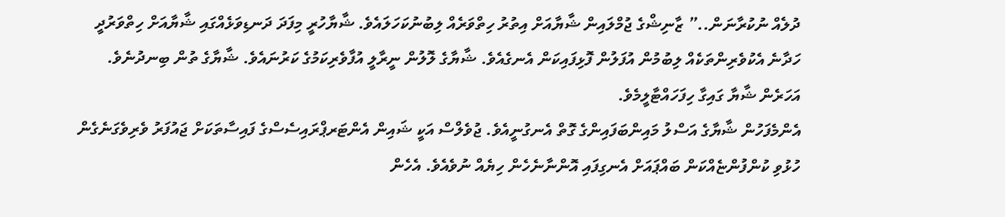ދުލެއް ނުކުރާނަން..” ޒާނިޝްގެ ޖުމްލައިން ޝާޔާއަށް އިތުރު ހިތްވަރެއް ލިބުނުކަހަލައެވެ. ޝާޔާހުރީ މިފަދަ ދަނޑިވަޅެއްގައި ޝާޔާއަށް ހިތްވަރުދީ ހަދާނެ އެކުވެރިންތަކެއް ލިބުމުން އުފަލުން ފޮޅިފައިކަން އެނގެއެވެ. ޝާޔާގެ ލޮލުން ނީރާލީ އުފާވެރިކަމުގެ ކަރުނައެވެ. ޝާޔާގެ ތުން ބިނދުނެވެ. އަހަރެން ޝާޔާ ގައިގާ ހިފަހައްޓާލީމެވެ.
އެންމެފަހުން ޝާޔާގެ އަސްލު މައިންބަފައިންގެ ގޮތް އެނގުނީއެވެ. ޖުވެލްސް އަކީ ޝައިން އެންޓަރޕްރައިސެސްގެ ފައިސާތަކަށް ޖައުފަރު ވެރިވެގަނެގެން ހުޅުވި ކުންފުންޏެއްކަން ބައްޕައަށް އެނގިފައި އޮންނާނެހެން ހިޔެއް ނުވެއެވެ. އެހެން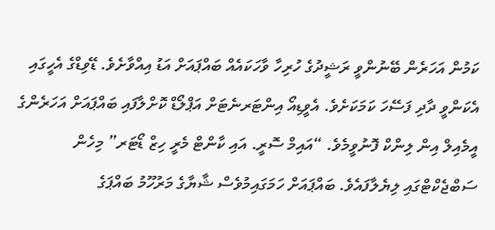ކަމުން އަހަރެން ބޭނުންވީ ރަޝީދުގެ ހުރިހާ ވާހަކައެއް ބައްޕައަށް އަޑު އިއްވާށެވެ. ޑޭވިޑްގެ އެހީގައި އެކަންވީ ދާދި ފަސޭހަ ކަމަކަށެވެ. އެވީޑިއޯ އިންޓަރނެޓަށް އަޕްލޯޑް ކޮށްލާފައި ބައްޕައަށް އަހަރެންގެ އީމެއިލް އިން ލިންކް ފޮނުވީމެވެ. “އައިމް ސޮރީ. އައި ކާންޓް މެރީ ހިޒް ޑޯޓަރ” މިހެން ސަބްޖެކްޓްގައި ލިޔެލާފައެވެ. ބައްޕައަށް ހަމަގައިމުވެސް ޝާޔާގެ މަރުހޫމު ބައްޕަގެ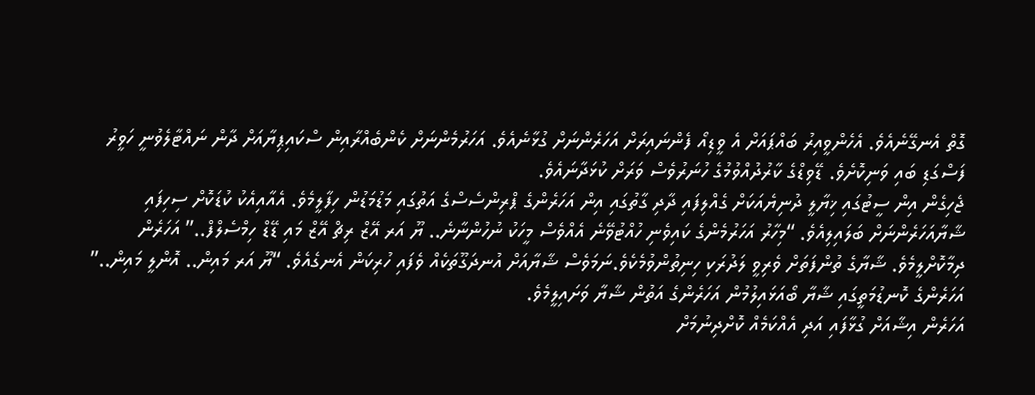ގޮތް އެނގޭނެއެވެ. އެހެންވީއިރު ބައްޕައަށް އެ ވީޑިއޯ ފެންނައިރަށް އަހަރެންނަށް ގުޅާނެއެވެ. އަހަރުމެންނަށް ކެންބެއްރާއިން ސްކައިޕިޔާއަށް ދާން ނައްޓާލެވުނީ ހަވީރު ފަސްގަޑި ބައި ވަނިކޮށެވެ. ޑޭވިޑްގެ ކާރުދުއްވުމުގެ ހުނަރުވެސް ވަރަށް ކުޅަދާނައެވެ.
ޖެހިގެން އިން ސީޓުގައި ޚިޔާލީ ދުނިޔެއަކަށް ގެއްލިފައި ދާދި ގާތުގައި އިން އަހަރެންގެ ޕްރިންސެސްގެ އަތުގައި މަޑުމަޑުން ހިފާލީމެވެ. އެއާއިއެކު ކުޑަކޮށް ސިހިފައި ޝާޔާއަހަރެންނަށް ބަލައިލިއެވެ. “މިހާރު އަހަރުމެންގެ ކައިވެނި ހުއްޓުވޭނެ އެއްވެސް މީހަކު ނުހުންނާނެ.. ޔޫ އަރ އޭޒް ރިޗް އޭޒް މައި ޑޭޑް ހިމްސެލްފް..” އަހަރެން ދިމާކޮށްލީމެވެ. ޝާޔާގެ ތުންފަތަށް ވެރިވީ ލަދުރަކި ހިނިތުންވުމެކެވެ.ނަމަވެސް ޝާޔާއަށް އުނދަގޫތަކެއް ވެފައި ހުރިކަން އެނގެއެވެ. “ޔޫ އަރ މައިން.. އޮންލީ މައިން..” އަހަރެންގެ ކޮނޑުމަތީގައި ޝާޔާ ބޯއަޅައިލުމުން އަހަރެންގެ އަތުން ޝާޔާ ވަށައިލީމެވެ.
އަހަރެން އިޝާއަށް ގުޅާފައި އަދި އެއްކަމެއް ކޮށްދިނުމަށް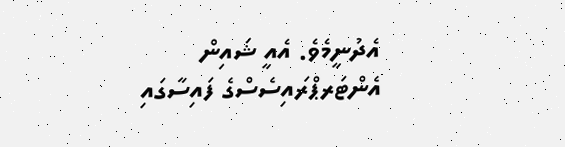އެދުނީމެވެ. އެއީ ޝައިން އެންޓަރޕްރައިސެސްގެ ފައިސާގައި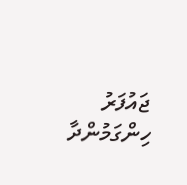ޖައުފަރު ހިންގަމުންދާ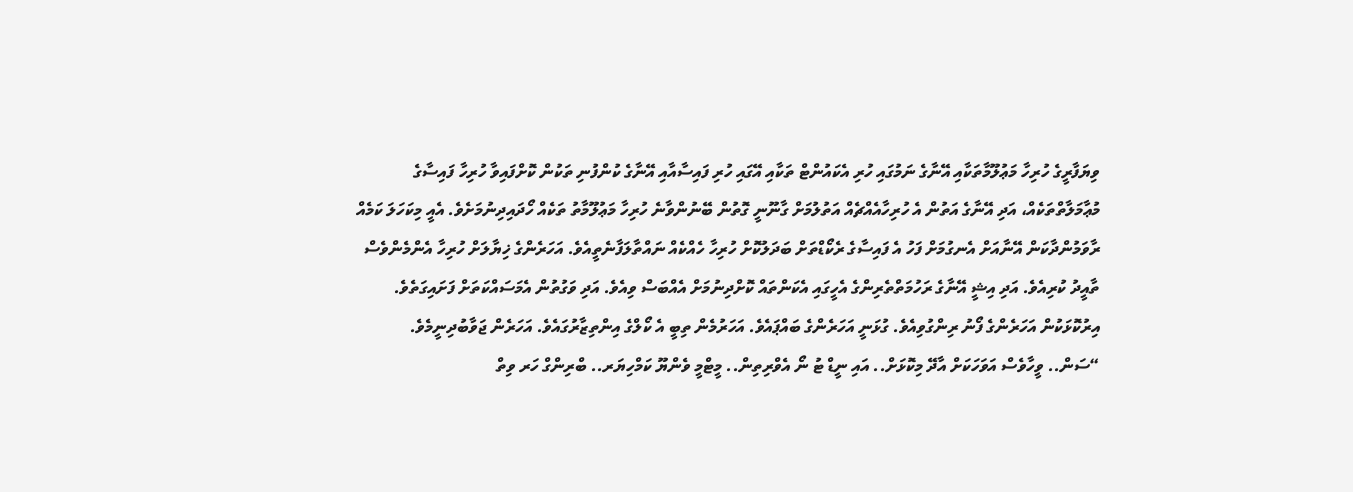ވިޔަފާރީގެ ހުރިހާ މަޢުލޫމާތަކާއި އޭނާގެ ނަމުގައި ހުރި އެކައުންޓް ތަކާއި އޭގައި ހުރި ފައިސާއާއި އޭނާގެ ކުންފުނި ތަކުން ކޮށްފައިވާ ހުރިހާ ފައިސާގެ މުޢާމަލާތްތަކެއް، އަދި އޭނާގެ އަތުން އެ ހުރިހާއެއްޗެއް އަތުލުމަށް ގާނޫނީ ގޮތުން ބޭނުންވާނެ ހުރިހާ މަޢުލޫމާތު ތަކެއް ހޯދައިދިނުމަށެވެ. އެއީ މިކަހަލަ ކަމެއް ރާވަމުންދާކަން އޭނާއަށް އެނގުމަށް ފަހު އެ ފައިސާގެ ރެކޯޑްތަށް ބަދަލުކޮށް ހުރިހާ ހެއްކެއް ނައްތާލަފާނެތީއެވެ. އަހަރެންގެ ޚިޔާލަށް ހުރިހާ އެންމެންވެސް ތާއީދު ކުރިއެވެ. އަދި އިޝީ އޭނާގެ ރަހުމަތްތެރިންގެ އެހީގައި އެކަންތައް ކޮށްދިނުމަށް އެއްބަސް ވިއެވެ. އަދި ވަގުތުން އެމަސައްކަތަށް ފަށައިގަތެވެ.
އިރުކޮޅަކުން އަހަރެންގެ ފޯނު ރިންގުވިއެވެ. ގުޅަނީ އަހަރެންގެ ބައްޕައެވެ. އަހަރުމެން ތިބީ އެ ކޯލްގެ އިންތިޒާރުގައެވެ. އަހަރެން ޖަވާބުދިނީމެވެ.
“ސަން.. ވީހާވެސް އަވަހަކަށް އާދޭ މިކޮޅަށް.. އައި ނީޑް ޓު ނޯ އެވްރިތިން.. މީޓްމީ ވެންޔޫ ކަމްހިޔަރ.. ބްރިންގް ހަރ ވިތް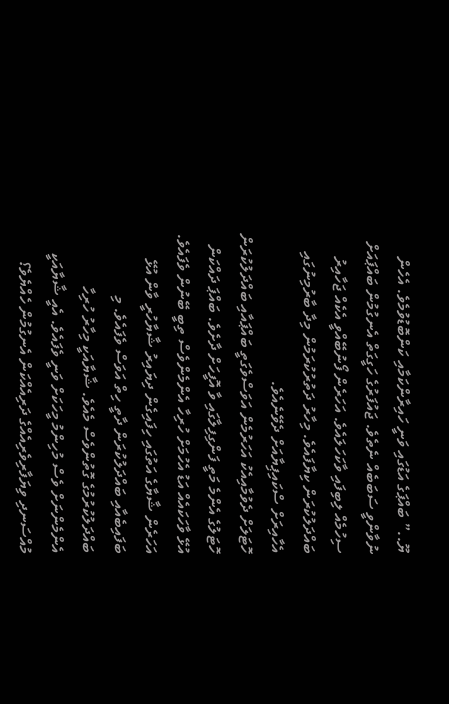ޔޫ..” ބައްޕަގެ އަޑުގައި ވަނީ ހައިރާންކަމާއި ކަންބޮޑުވުމެވެ. އެހެން ނުވާންވީ ސަބަބެއް ނެތެވެ. ޖައުފަރުގެ ހަގީގަތް އެނގުމުން ބައްޕައަށް ސިހުމެއް ލިބިފައި ވާކަހަލައެވެ. އަހަރެން ފޯނުބޭއްވީ އެކެއް ޖަހާއިރު ބައްދަލުކުރަން ކިޔާފައެވެ. މިހާރު ދަތުރުކުރަމުން މިދާ ބާރުމިނުގައި އެހާއިރަށް ސްކައިޕިޔާއަށް ދެވޭނެއެވެ.
ހޮޓަލަށް ދެވުމާއިއެކު އަހަރުމެން އަވަސްވެގަތީ ބައްޕައާއި ބައްދަލުކުރަން ހޮޓަލުގެ އެންމެ މަތީ ފަންގިފިލާގައި ވާ އޮފީހަށް ދާށެވެ. ބައްޕަ ދައްކަން އުޅޭ ވާހަކައެއް އަޑު އެހުމަށް ހުރިހާ އެންމެންވެސް ތިބީ ބޭނުން ވެފައެވެ. އަހަރެން ޝާޔާގެ އަތުގައި ހިފައިގެން ދިޔައިރު ޝާޔާހުރީ ވާން އުޅޭ ބަފައިބެއާއި ބައްދަލުކުރަން ދާތީ ހިތް އަވަސް ވެފައެވެ. މި ބައްދަލުކުރުމުގެ ގޮތުންވެސް މެއެވެ. ޝާޔާއަކީ މިހާރު ހުރިހާ އެންމެންނަށް ވެސް މުހިންމު މީހަކަށް ވަނީ ވެފައެވެ. އެއީ ޝާޔާއަކީ މުއްސަނދި ވިޔަފާރިވެރިއެއްގެ ދަރިއެއްކަން އެނގުމުން ހެއްޔެވެ؟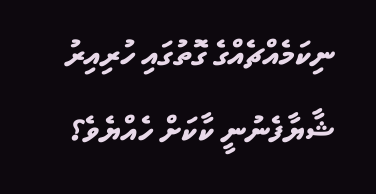ނިކަމެއްޗެއްގެ ގޮތުގައި ހުރިއިރު ޝާޔާފެނުނީ ކާކަށް ހެއްޔެވެ؟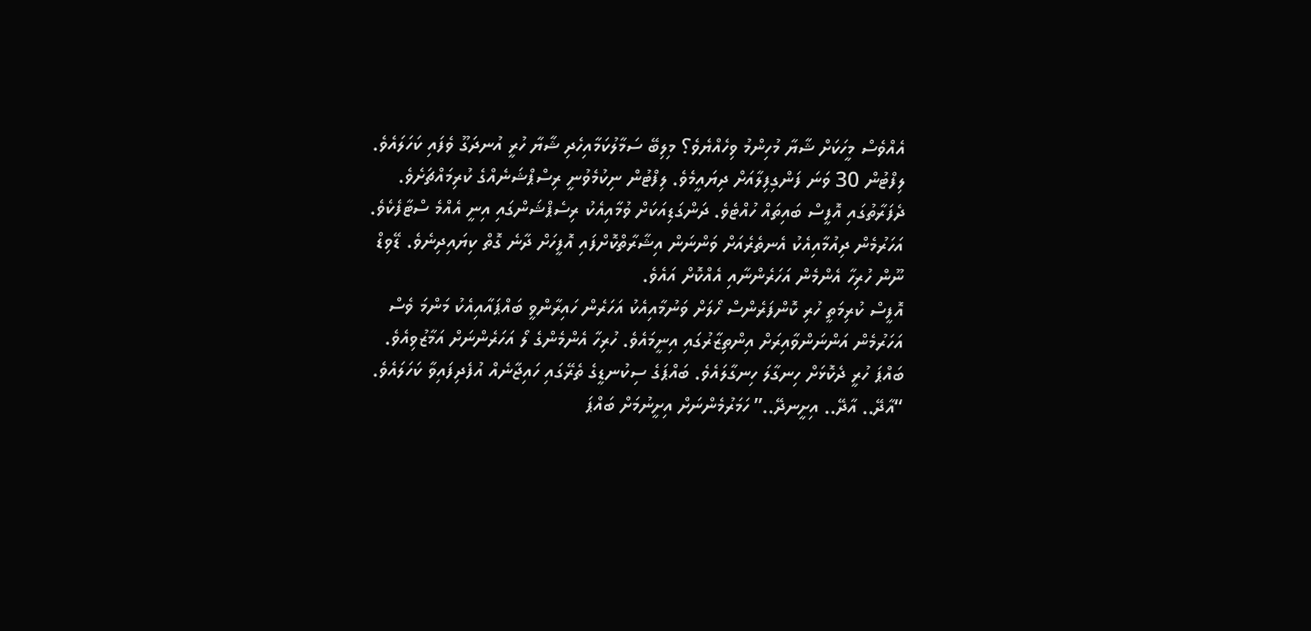އެއްވެސް މީހަކަށް ޝާޔާ މުހިންމު ވިހެއްޔެވެ؟ މިލިބޭ ސަމާލުކަމާއިހެދި ޝާޔާ ހުރީ އުނދަގޫ ވެފައި ކަހަލައެވެ.
ލިފްޓުން 30 ވަނަ ފަންގިފިލާއަށް ދިޔައީމެވެ. ލިފްޓުން ނިކުމެވުނީ ރިސްޕްޝަނެއްގެ ކުރިމައްޗަށެވެ. ދެފަރާތުގައި އޮފީސް ބައިތައް ހުއްޓެވެ. ދަންގަޑިއަކަށް ވުމާއިއެކު ރިސެޕްޝަންގައި އިނީ އެއްމެ ސްޓާފެކެވެ. އަހަރުމެން ދިއުމާއިއެކު އެނތެރެއަށް ވަންނަން އިޝާރާތްކޮށްފައި އޮފީހަށް ދާނެ ގޮތް ކިޔައިދިނެވެ. ޑޭވިޑް ނޫން ހުރިހާ އެންމެން އަހަރެންނާއި އެއްކޮށް އައެވެ.
އޮފީސް ކުރިމަތީ ހުރި ކޮންފަރެންސް ހޯލަށް ވަނުމާއިއެކު އަހަރެން ހައިރާންވީ ބައްޕައާއިއެކު މަންމަ ވެސް އަހަރުމެން އަންނަންވާއިރަށް އިންތިޒާރުގައި އިނީމައެވެ. ހުރިހާ އެންމެންގެ ލޯ އަހަރެންނަށް އަމާޒުވިއެވެ. ބައްޕަ ހުރީ ދެކޮޅަށް ހިނގާލަ ހިނގާލައެވެ. ބައްޕަގެ ސިކުނޑީގެ ތެރޭގައި ހައިޖާނެއް އުފެދިފައިވާ ކަހަލައެވެ. “އާދޭ.. އާދޭ.. އިށީނދޭ..” ހަމަރުމެންނަށް އިށީނުމަށް ބައްޕަ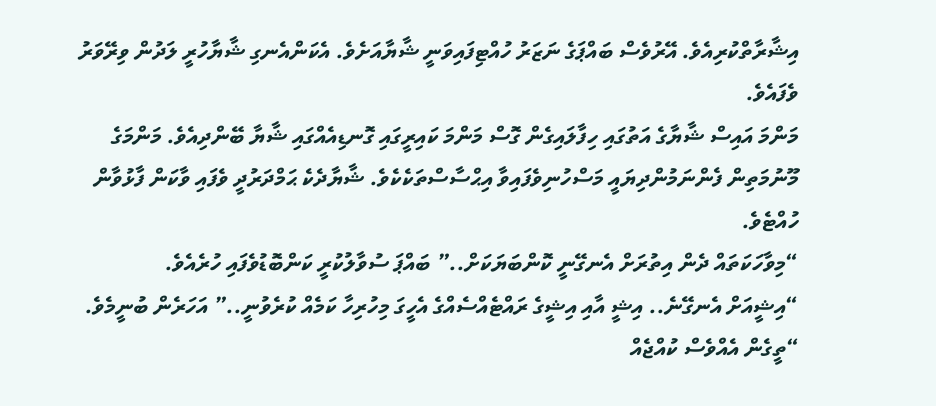އިޝާރާތްކުރިއެވެ. އޭރުވެސް ބައްޕަގެ ނަޒަރު ހުއްޓިފައިވަނީ ޝާޔާއަށެވެ. އެކަންއެނގި ޝާޔާހުރީ ލަދުން ވިރޭވަރު ވެފައެވެ.
މަންމަ އައިސް ޝާޔާގެ އަތުގައި ހިފާލައިގެން ގޮސް މަންމަ ކައިރީގައި ގޮނޑިއެއްގައި ޝާޔާ ބޭންދިއެވެ. މަންމަގެ މޫނުމަތިން ފެންނަމުންދިޔައީ މަސްހުނިވެފައިވާ އިޙްސާސްތަކެކެވެ. ޝާޔާދެކެ ޙަމްދަރުދީ ވެފައި ވާކަން ފާޅުވާން ހުއްޓެވެ.
“މިވާހަކަތައް ދެން އިތުރަށް އެނގޭނީ ކޮންބަޔަކަށް..” ބައްޕަ ސުވާލުކުރީ ކަންބޮޑުވެފައި ހުރެއެވެ.
“އިޝީއަށް އެނގޭނެ.. އިޝީ އާއި އިޝީގެ ރައްޓެއްސެއްގެ އެހީގަ މިހުރިހާ ކަމެއް ކުރެވުނީ..” އަހަރެން ބުނީމެވެ.
“ތީގެން އެއްވެސް ކުއްޖެއް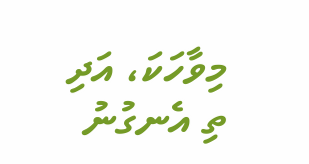މިވާހަކަ، އަދި ތި އެނގުނު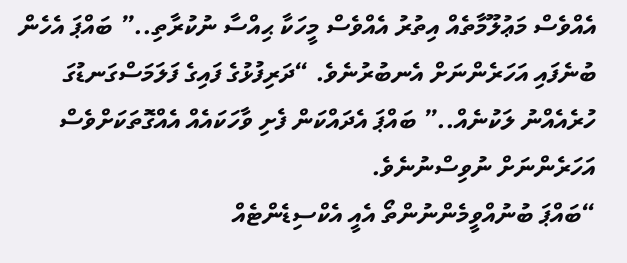އެއްވެސް މަޢުލޫމާތެއް އިތުރު އެއްވެސް މީހަކާ ޙިއްސާ ނުކުރާތި..” ބައްޕަ އެހެން ބުނެފައި އަހަރެންނަށް އެނބުރުނެވެ. “ދަރިފުޅުގެ ފައިގެ ފަލަމަސްގަނޑުގަ ހުރެއެއްނު ލަކުނެއް..” ބައްޕަ އެދައްކަން ފެށި ވާހަކައެއް އެއްގޮތަކަށްވެސް އަހަރެންނަށް ނުވިސްނުނެވެ.
“ބައްޕަ ބުނުއްވީމެންނުންތޯ އެއީ އެކްސިޑެންޓެއް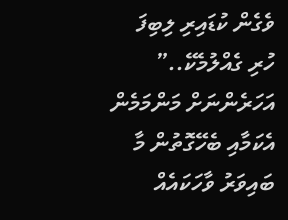ވެގެން ކުޑައިރި ލިބިފަ ހުރި ގެއްލުމެކޭ..” އަހަރެންނަށް މަންމަމެން އެކަމާއި ބެހޭގޮތުން މާ ބައިވަރު ވާހަކައެއް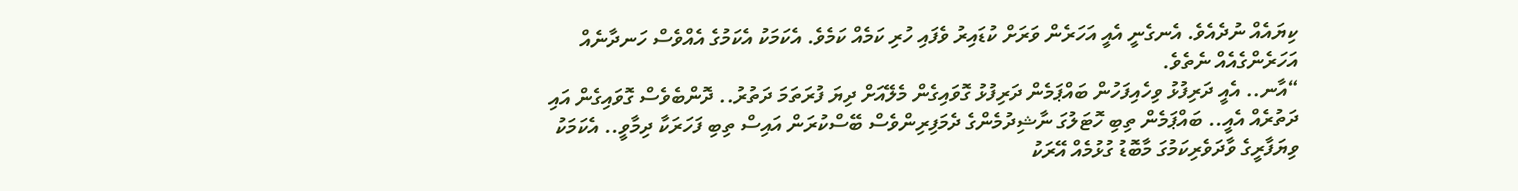ކިޔައެއް ނުދެއެވެ. އެނގެނީ އެއީ އަހަރެން ވަރަށް ކުޑައިރު ވެފައި ހުރި ކަމެއް ކަމެވެ. އެކަމަކު އެކަމުގެ އެއްވެސް ހަނދާނެއް އަހަރެންގެއެއް ނެތެވެ.
“އާނ.. އެއީ ދަރިފުޅު ވިހެއިފަހުން ބައްޕަމެން ދަރިފުޅު ގޮވައިގެން މެލޭއަށް ދިޔަ ފުރަތަމަ ދަތުރު.. ދޮންބެވެސް ގޮވައިގެން އައި ދަތުރެއް އެއީ.. ބައްޕަމެން ތިބި ހޮޓަލުގަ ނާޝިދުމެންގެ ދެމަފިރިންވެސް ބޭސްކުރަން އައިސް ތިބި ފަހަރަކާ ދިމާވީ.. އެކަމަކު ވިޔަފާރީގެ ވާދަވެރިކަމުގަ މާބޮޑު ގުޅުމެއް އޭރަކު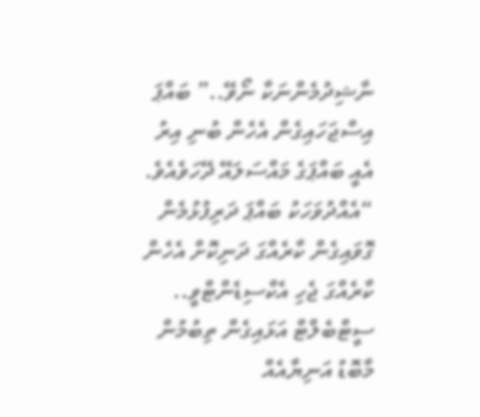ނާޝިދުމެންނަކާ ނޯވޭ..” ބައްޕަ އިސްޖަހައިގެން އެހެން ބުނި އިރު އެއީ ބައްޕަގެ މައްސަލައޭ ދޭހަވެއެވެ. “އެއްދުވަހަކު ބައްޕަ ދަރިފުޅުމެން ގޮވައިގެން ކާރެއްގަ ދަނިކޮށް އެހެން ކާރެއްގަ ޖެހި އެކްސިޑެންޓްވީ.. ސީޓްބެލްޓް އަޅައިގެން ތިބުމުން މާބޮޑު އަނިޔާއެއް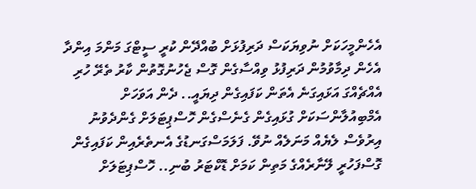އެހެންމީހަކަށް ނުވިޔަކަސް ދަރިފުޅަށް ބުއްދޭން ކުރީ ސީޓްގަ މަންމަ އިންދާ އެހެން ދިމާވުމުން ދަރިފުޅު ވިއްސާގެން ގޮސް ޖެހުނުގޮތުން ކާރު ތެރޭ ހުރި އެއްޗެއްގަ އަޅައިގަނެ އެތަން ކަފައިގެން ދިޔައީ.. ދެން އަވަހަށް އެމްބިއުލާންސަކަށް ގުޅައިގެން ގެނެސްގެން ހޮސްޕިޓަލަށް ގެންދެވުނު އިރުވެސް ލެޔެއް މަނަލެއް ނުވޭ. ފަލަމަސްގަނޑުގެ އެނތެރެއިން ކަފައިގެން ގޮސްފަހުރީ ލޭނާރެއްގެ މަތިން ކަމަށް ޑޮކްޓަރު ބުނި.. ހޮސްޕިޓަލަށް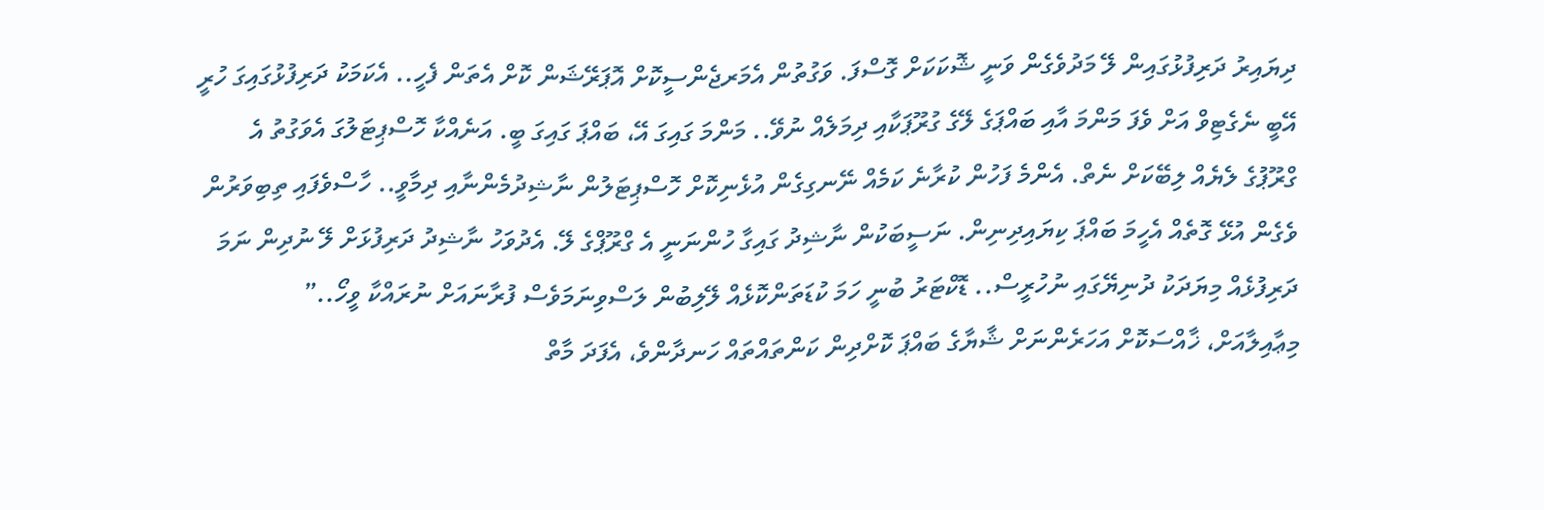ދިޔައިރު ދަރިފުޅުގައިން ލޭ މަދުވެގެން ވަނީ ޝޮކަކަށް ގޮސްފަ. ވަގުތުން އެމަރޖެންސީކޮށް އޮޕަރޭޝަން ކޮށް އެތަން ފެހީ.. އެކަމަކު ދަރިފުޅުގައިގަ ހުރީ އޭބީ ނެގެޓިވް އަށް ވެފަ މަންމަ އާއި ބައްޕަގެ ލޭގެ ގުރޫޕަކާއި ދިމަލެއް ނުވޭ.. މަންމަ ގައިގަ އޭ، ބައްޕަ ގައިގަ ބީ. އަނެއްކާ ހޮސްޕިޓަލުގަ އެވަގުތު އެ ގްރޫޕުގެ ލެޔެއް ލިބޭކަށް ނެތް. އެންމެ ފަހުން ކުރާނެ ކަމެއް ނޭނގިގެން އުޅެނިކޮށް ހޮސްޕިޓަލުން ނާޝިދުމެންނާއި ދިމާވީ.. ހާސްވެފައި ތިބިވަރުން ވެގެން އުޅޭ ގޮތެއް އެހީމަ ބައްޕަ ކިޔައިދިނިން. ނަސީބަކުން ނާޝިދު ގައިގާ ހުންނަނީ އެ ގްރޫޕްގެ ލޭ. އެދުވަހު ނާޝިދު ދަރިފުޅަށް ލޭ ނުދިން ނަމަ ދަރިފުޅެއް މިޔަދަކު ދުނިޔޭގައި ނުހުރީސް.. ޑޮކްޓަރު ބުނީ ހަމަ ކުޑަތަންކޮޅެއް ލޭލިބުން ލަސްވިނަމަވެސް ފުރާނައަށް ނުރައްކާ ވީހޯ..”
މިޢާއިލާއަށް، ޚާއްސަކޮށް އަހަރެންނަށް ޝާޔާގެ ބައްޕަ ކޮށްދިން ކަންތައްތައް ހަނދާންވެ، އެފަދަ މާތް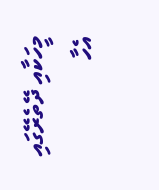މީހަކާއި ދޭތެރޭގައި އެހާ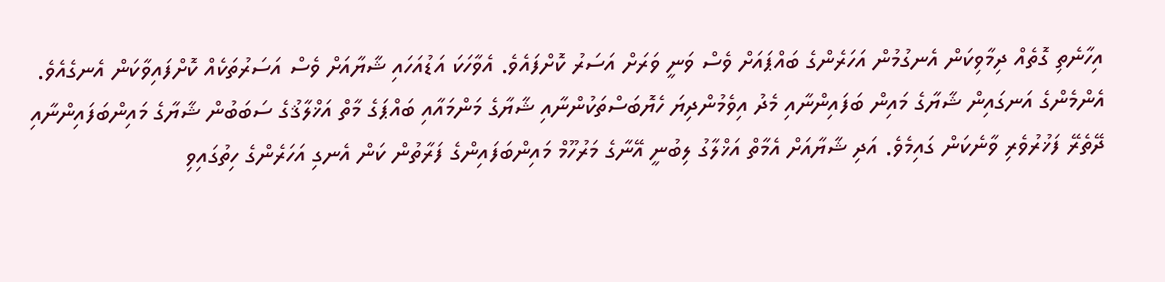އިހާނެތި ގޮތެއް ދިމާވިކަން އެނގުމުން އަހަރެންގެ ބައްޕައަށް ވެސް ވަނީ ވަރަށް އަސަރު ކޮށްފައެވެ. އެވާހަކަ އަޑުއަހައި ޝާޔާއަށް ވެސް އަސަރުތަކެއް ކޮށްފައިވާކަން އެނގެއެވެ. އެންމެންގެ އަނގައިން ޝާޔާގެ މައިން ބަފައިންނާއި މެދު އިވެމުންދިޔަ ހެޔޮބަސްތަކުންނާއި ޝާޔާގެ މަންމައާއި ބައްޕަގެ މާތް އަޚްލާޤުގެ ސަބަބުން ޝާޔާގެ މައިންބަފައިންނާއި ދޭތެރޭ ފަޚުރުވެރި ވާނެކަން ގައިމެވެ. އަދި ޝާޔާއަށް އެމާތް އަޚްލާގު ލިބުނީ އޭނާގެ މަރުހޫމް މައިންބަފައިންގެ ފަރާތުން ކަން އެނގި އަހަރެންގެ ހިތުގައިވި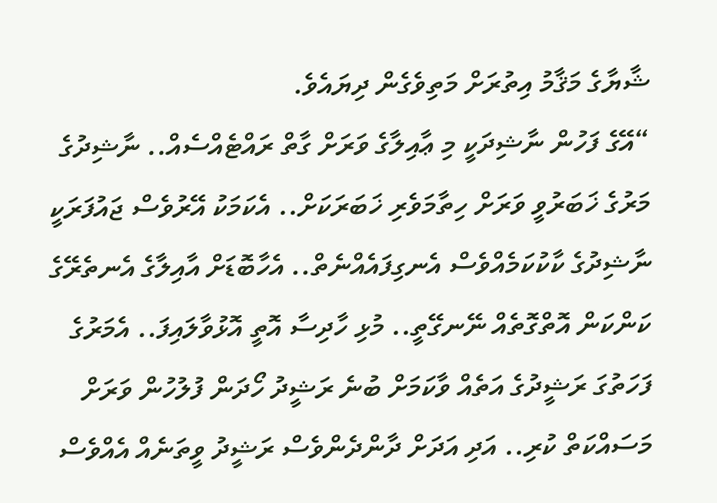ޝާޔާގެ މަޤާމު އިތުރަށް މަތިވެގެން ދިޔައެވެ.
“އޭގެ ފަހުން ނާޝިދަކީ މި ޢާއިލާގެ ވަރަށް ގާތް ރައްޓެއްސެއް.. ނާޝިދުގެ މަރުގެ ޚަބަރުވީ ވަރަށް ހިތާމަވެރި ޚަބަރަކަށް.. އެކަމަކު އޭރުވެސް ޖައުފަރަކީ ނާޝިދުގެ ކާކުކަމެއްވެސް އެނގިފައެއްނެތް.. އެހާބޮޑަށް އާއިލާގެ އެނތެރޭގެ ކަންކަން އޮތްގޮތެއް ނޭނގޭތީ.. މުޅި ހާދިސާ އޮތީ އޮޅުވާލައިފަ.. އެމަރުގެ ފަހަތުގަ ރަޝީދުގެ އަތެއް ވާކަމަށް ބުނެ ރަޝީދު ހޯދަން ފުލުހުން ވަރަށް މަސައްކަތް ކުރި.. އަދި އަދަށް ދާންދެންވެސް ރަޝީދު ވީތަނެއް އެއްވެސް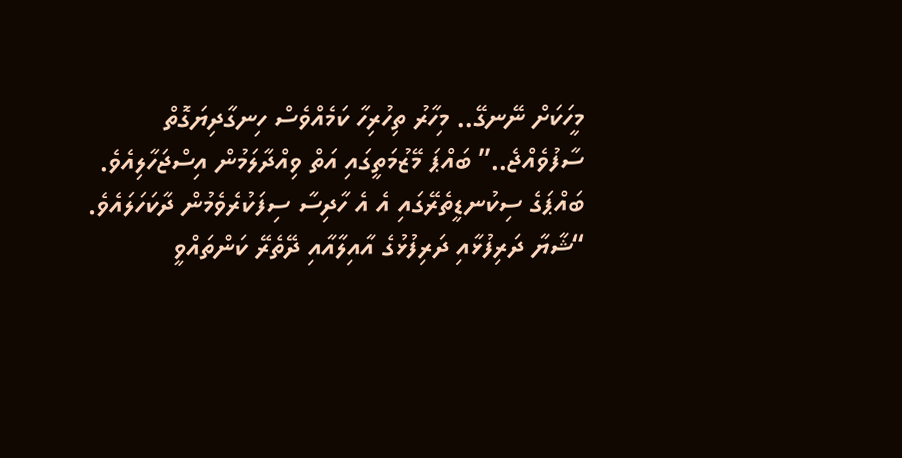މީހަކަށް ނޭނގޭ.. މިހާރު ތިހުރިހާ ކަމެއްވެސް ހިނގާދިޔަގޮތް ސާފުވެއްޖެ..” ބައްޕަ މޭޒުމަތީގައި އަތް ވިއްދާލަމުން އިސްޖަހާލިއެވެ. ބައްޕަގެ ސިކުނޑީތެރޭގައި އެ އެ ހާދިސާ ސިފަކުރެވެމުން ދާކަހަލައެވެ.
“ޝާޔާ ދަރިފުޅާއި ދަރިފުޅުގެ އާއިލާއާއި ދޭތެރޭ ކަންތައްވީ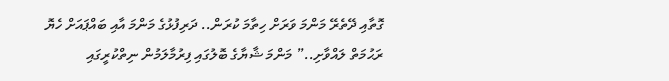ގޮތާއި ދޭތެރޭ މަންމަ ވަރަށް ހިތާމަ ކުރަން.. ދަރިފުޅުގެ މަންމަ އާއި ބައްޕައަށް ހެޔޮ ރަޙުމަތް ލައްވާށި..” މަންމަ ޝާޔާގެ ބޮލުގައި ފިރުމާލަމުން ނިތްކުރީގައި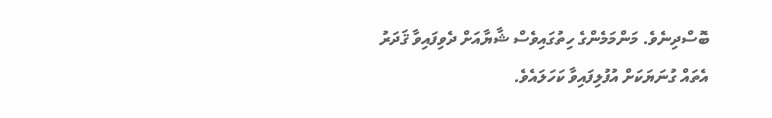ބޮސްދިނެވެ. މަންމަމެންގެ ހިތުގައިވެސް ޝާޔާއަށް ދެވިފައިވާ ޤަދަރު އެތައް ގުނަޔަކަށް އުފުލިފައިވާ ކަހަލައެވެ.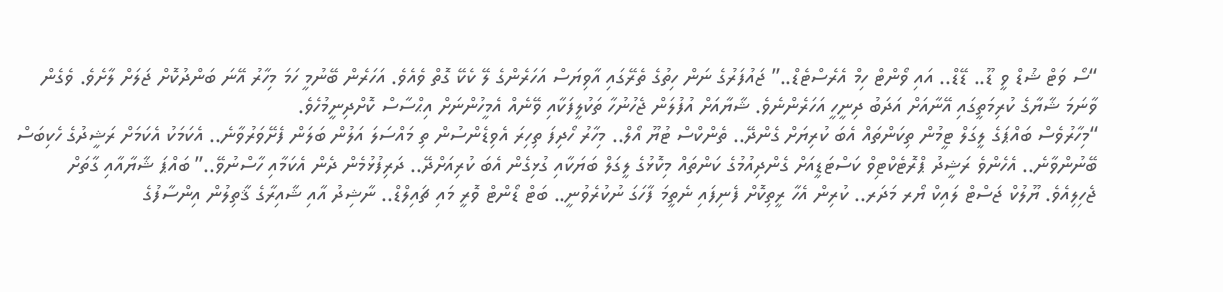“ސޯ ވަޓް ޝުޑް ވީ ޑޫ.. ޑޭޑް.. އައި ވޯންޓް ހިމް އެރެސްޓެޑް..” ޖައުފަރުގެ ނަން ހިތުގެ ތެރޭގައި އާވިޔަސް އަހަރެންގެ ލޭ ކެކޭ ގޮތް ވެއެވެ. އަހަރެން ބޭނުމީ ހަމަ މިހާރު އޭނަ ބަންދުކޮށް ޖަލަށް ލާށެވެ. ވެގެން ވާނަމަ ޝާޔާގެ ކުރިމަތީގައި އޭނާއަށް އަދަބު ދިނީހީ އަހަރެންނެވެ. ޝާޔާއަށް އުފުލަން ޖެހުނުހާ ތަކުލީފަކާއި ވޭނެއް އެމީހުންނަށް އިޙްސާސް ކޮށްދިނީމުހެވެ.
“މިހާރުވެސް ބައްޕަގެ ލީގަލް ޓީމުން ތިކަންތައް އެބަ ކުރިޔަށް ގެންދޭ.. ތެންކްސް ޓުޔޫ އޯލް.. މިހާރު ހޯދިފަ ތިހިރަ އެވިޑެންސުން ތި މައްސަލަ އަލުން ބަލަން ފެށޭވަރުވާނެ.. އެކަމަކު އެކަމަށް ރަޝީދުގެ ހެކިބަސް ބޭނުންވާނެ.. އެހެންވެ ރަޝީދު ޕްރޮޓެކްޓިވް ކަސްޓަޑީއަށް ގެންދިއުމުގެ ކަންތައް މިކޮޅުގެ ލީގަލް ބަޔަކާއި ގުޅިގެން އެބަ ކުރިއަށްދޭ.. ދަރިފުޅުމެން ދެން އެކަމާއި ހާސްނުވޭ..” ބައްޕަ ޝާޔާއާއި ގާތަށް ޖެހިލިއެވެ. ޔޫލުކް ޖަސްޓް ލައިކް ޔޯރ މަދަރ.. ކުރިން އެހާ ރީތިކޮށް ފެނިފައި ނެތީމަ ފާހަގަ ނުކުރެވުނީ.. ބަޓް ޑޯންޓް ވޮރީ މައި ޗައިލްޑް.. ނާޝިދު އާއި ޝާއިރާގެ ޤާތިލުން އިންސާފުގެ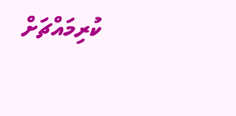ކުރިމައްޗަށް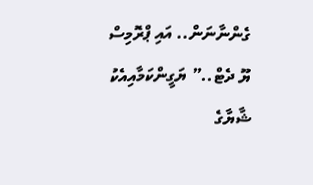ގެންނާނަން.. އައި ޕްރޮމިސް ޔޫ ދެޓް..” ޔަގީންކަމާއިއެކު ޝާޔާގެ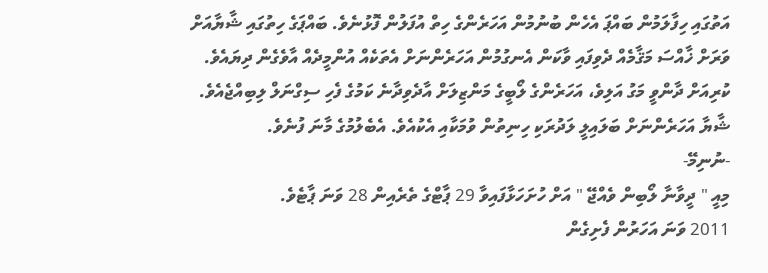އަތުގައި ހިފާލަމުން ބައްޕަ އެހެން ބުނުމުން އަހަރެންގެ ހިތް އުފަލުން ފޮޅުނެވެ. ބައްޕަގެ ހިތުގައި ޝާޔާއަށް ވަރަށް ޚާއްސަ މަޤާމެއް ދެވިފައި ވާކަން އެނގުމުން އަހަރެންނަށް އެތަކެއް އުންމީދެއް އާވެގެން ދިޔައެވެ. ކުރިއަށް ދާންވީ މަގު އަލިވެ، އަހަރެންގެ ލޯބީގެ މަންޒިލަށް އާދެވިދާނެ ކަމުގެ ފެހި ސިގްނަލް ލިބިއްޖެއެވެ. ޝާޔާ އަހަރެންނަށް ބަލައިލީ ލަދުރަކި ހިނިތުން ވުމަކާއި އެކުއެވެ. އެބެލުމުގެ މާނަ ފުނެވެ.
-ނުނިމޭ-
މިއީ " ދީވާނާ ލޯބިން ވެއްޖޭ " އަށް ހުށަހަޅާފައިވާ 29 ޕާޓްގެ ތެރެއިން 28 ވަނަ ޕާޓެވެ.
2011 ވަނަ އަހަރުން ފެށިގެން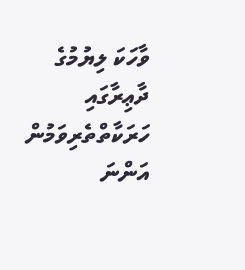ވާހަކަ ލިޔުމުގެ ދާޢިރާގައި ހަރަކާތްތެރިވަމުން އަންނަ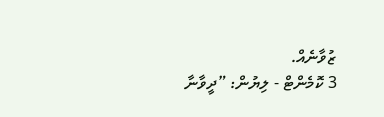ޒުވާނެއް.
3 ކޮމެންޓް - ލިޔުން: ”ދީވާނާ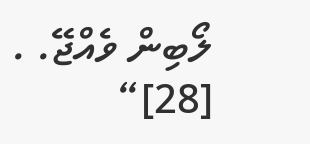ލޯބިން ވެއްޖޭ. . [28]“